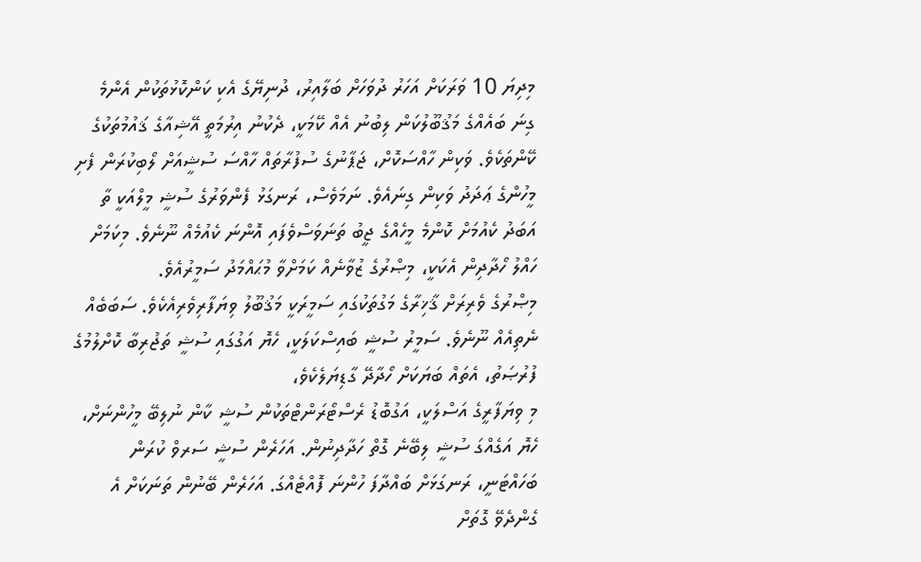މިދިޔަ 10 ވަރަކަށް އަހަރު ދުވަހަށް ބަލާއިރު، ދުނިޔޭގެ އެކި ކަންކޮޅުތަކުން އެންމެ ގިނަ ބައެއްގެ މަޤުބޫލުކަން ލިބުނު އެއް ކޭމަކީ، ދެކުނު އިރުމަތީ އޭޝިއާގެ ޤައުމުތަކުގެ ކޭންތަކެވެ. ވަކިން ހާއްސަކޮށް، ޖަޕާނުގެ ސުފުރާތައް ހާއްސަ ސުޝީއަށް ލޯބިކުރަން ފެށި މީހުންގެ ޢަދަދު ވަކިން ގިނައެވެ. ނަމަވެސް، ރަނގަޅު ފެންވަރުގެ ސުޝީ މީލްއަކީ ތާ އަބަދު ކެއުމަށް ކޮންމެ މީހެއްގެ ޖީބު ތަނަވަސްވެފައި އޮންނަ ކެއުމެއް ނޫނެވެ. މިކަމަށް ހައްލު ހޯދާދިން އެކަކީ، މިޞްރުގެ ޒުވާނެއް ކަމަށްވާ މުޙައްމަދު ސަމީރުއެވެ.
މިޞްރުގެ ވެރިރަށް ޤާޚިރާގެ މަގުތަކުގައި ސަމީރަކީ މަޤުބޫލު ވިޔަފާރިވެރިއެކެވެ. ސަބަބެއް ނެތިއެއް ނޫނެވެ. ސަމީރު ސުޝީ ބައިސްކަލަކީ، ހެޔޮ އަގުގައި ސުޝީ ތަޖުރިބާ ކޮށްލުމުގެ ފުރުޞަތު، އެތައް ބަޔަކަށް ހޯދާދޭ ގާޑިޔަލެކެވެ،
މި ވިޔަފާރީގެ އަސްލަކީ، އަގުބޮޑު ރެސްޓޯރަންޓްތަކުން ސުޝީ ކާން ނުލިބޭ މީހުންނަށް، ހެޔޮ އަގެއްގަ ސުޝީ ލިބޭނެ ގޮތް ހަދާދިނުން. އަހަރެން ސުޝީ ސަރވް ކުރަން ބަހައްޓަނީ، ރަނގަޅަށް ބައްދާފަ ހުންނަ ފޮއްޓެއްގަ. އަހަރެން ބޭނުން ތަނަކަށް އެ ގެންދެވޭ ގޮތަށް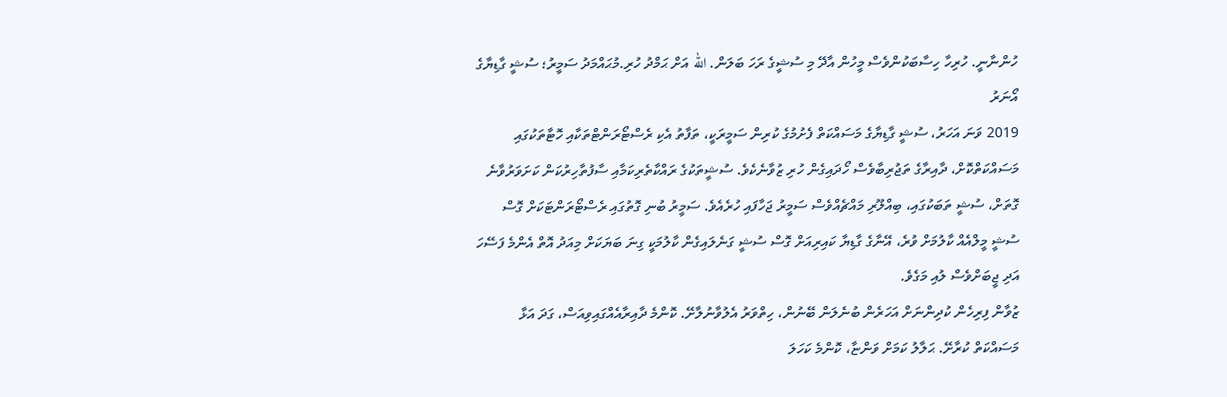ހުންނާނީ. ހުރިހާ ހިސާބަކުންވެސް މީހުން އާދޭ މި ސުޝީގެ ރަހަ ބަލަން. الله އަށް ޙަމްދު ހުރި.މުޙައްމަދު ސަމީރު؛ ސުޝީ ގާޑިޔާގެ އޯނަރު
2019 ވަނަ އަހަރު، ސުޝީ ގާޑިޔާގެ މަސައްކަތް ފެށުމުގެ ކުރިން ސަމީރަކީ، ތަފާތު އެކި ރެސްޓޯރަންޓްތަކާއި ހޮޓާތަކުގައި މަސައްކަތްކޮށް، ދާއިރާގެ ތަޖުރިބާވެސް ހޯދައިގެން ހުރި ޒުވާނެކެވެ. ސުޝީތަކުގެ ރައްކާތެރިކަމާއި ސާފުތާހިރުކަން ކަށަވަރުވާނެ ގޮތަށް، ސުޝީ ތަބަކުގައި، ބިއްލޫރި މައްޗެއްވެސް ސަމީރު ޖަހާފައި ހުރެއެވެ. ސަމީރު ބުނި ގޮތުގައި ރެސްޓޯރަންޓަކަށް ގޮސް ސުޝީ މީލްއެއް ކާލުމަށް ވުރެ، އޭނާގެ ގާޑިޔާ ކައިރިއަށް ގޮސް ސުޝީ ގަނެލައިގެން ކާލުމަކީ ގިނަ ބަޔަކަށް މިއަދު އޮތް އެންމެ ފަސޭހަ އަދި ޖީބަށްވެސް ލުއި މަގެވެ.
ޒުވާން ފިރިހެން ކުދިންނަށް އަހަރެން ބުނެލަން ބޭނުން، ހިތްވަރު އެލުވާނުލާށޭ. ކޮންމެ ދާއިރާއެއްގައިވިއަސް، ގަދަ އަޅާ މަސައްކަތް ކުރާށޭ. ޙަލާލު ކަމަށް ވަންޏާ، ކޮންމެ ކަހަލަ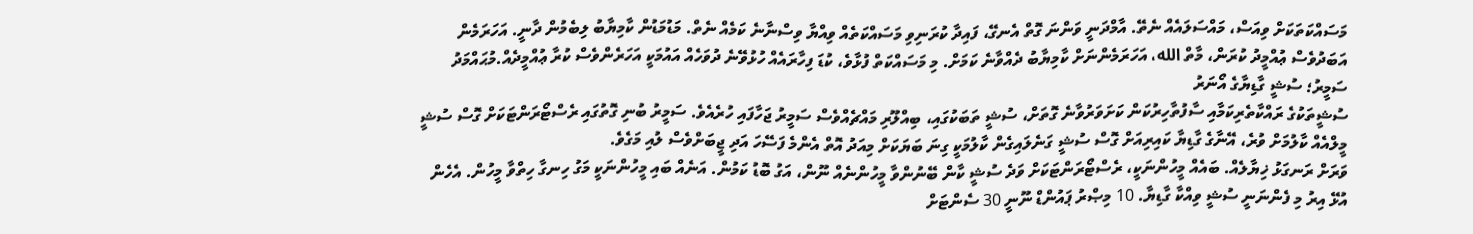މަސައްކަތަކަށް ވިއަސް، މައްސަލައެއް ނެތޭ. އާމްދަނީ ވަންނަ ގޮތް އެނގޭ، ފައިދާ ކުރަނިވި މަސައްކަތެއް ވިއްޔާ ވިސްނާނެ ކަމެއް ނެތް. މަޑުމަޑުން ކާމިޔާބު ލިބެމުން ދާނީ. އަހަރަމެން އަބަދުވެސް ޢުއްމީދު ކުރަން، މާތް الله، އަހަރަމެންނަށް ކާމިޔާބު ދެއްވާނެ ކަމަށް. މި މަސައްކަތް ފުޅާވެ، ކުޑަ ފިހާރައެއް ހުޅުވޭނެ ދުވަހެއް އައުމަކީ އަހަރެންވެސް ކުރާ ޢުއްމީދެއް.މުޙައްމަދު ސަމީރު؛ ސުޝީ ގާޑިޔާގެ އޯނަރު
ސުޝީތަކުގެ ރައްކާތެރިކަމާއި ސާފުތާހިރުކަން ކަށަވަރުވާނެ ގޮތަށް، ސުޝީ ތަބަކުގައި، ބިއްލޫރި މައްޗެއްވެސް ސަމީރު ޖަހާފައި ހުރެއެވެ. ސަމީރު ބުނި ގޮތުގައި ރެސްޓޯރަންޓަކަށް ގޮސް ސުޝީ މީލްއެއް ކާލުމަށް ވުރެ، އޭނާގެ ގާޑިޔާ ކައިރިއަށް ގޮސް ސުޝީ ގަނެލައިގެން ކާލުމަކީ ގިނަ ބަޔަކަށް މިއަދު އޮތް އެންމެ ފަސޭހަ އަދި ޖީބަށްވެސް ލުއި މަގެވެ.
ވަރަށް ރަނގަޅު ޚިޔާލެއް. ބައެއް މީހުންނަކީ، ރެސްޓޯރަންޓަކަށް ވަދެ ސުޝީ ކާން ބޭނުންވާ މީހުންނެއް ނޫން، އަގު ބޮޑު ކަމުން. އަނެއް ބައި މީހުންނަކީ މަގު ހިނގާ ހިތްވާ މީހުން. އެހެން އުޅޭ އިރު މި ފެންނަނީ ސުޝީ ވިއްކާ ގާޑިޔާ. 10 މިޞްރު ޕައުންޑް ނޫނީ 30 ސެންޓަށް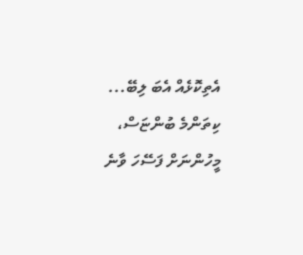އެތިކޮޅެއް އެބަ ލިބޭ... ކިތަންމެ ބުންޏަސް، މީހުންނަށް ފަސޭހަ ވާނެ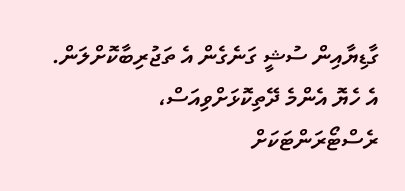ގާޑިޔާއިން ސުޝީ ގަނެގެން އެ ތަޖުރިބާކޮށްލަން. އެ ހެޔޮ އެންމެ ދޭތިކޮޅަށްވިއަސް، ރެސްޓޯރަންޓަކަށް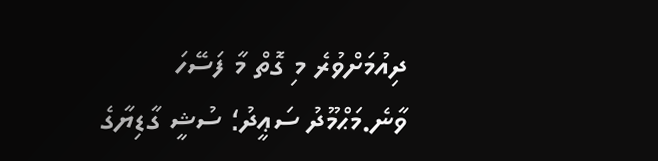ދިއުމަށްވުރެ މި ގޮތް މާ ފަސޭހަ ވާނެ.މަޙްމޫދު ސަޢީދު؛ ސުޝީ ގާޑިޔާގެ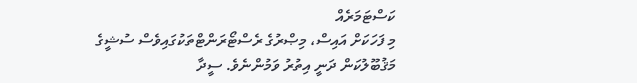ކަސްޓަމަރެއް
މި ފަހަކަށް އައިސް، މިޞްރުގެ ރެސްޓޯރަންޓްތަކުގައިވެސް ސުޝީގެ މަޤުބޫލުކަން ދަނީ އިތުރު ވަމުންނެވެ. ސީދާ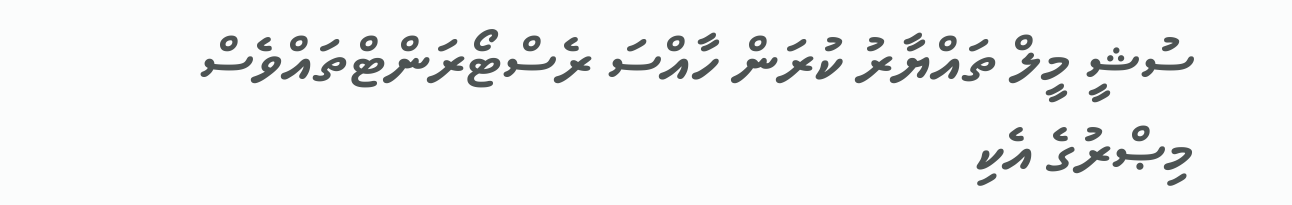ސުޝީ މީލް ތައްޔާރު ކުރަން ހާއްސަ ރެސްޓޯރަންޓްތައްވެސް މިޞްރުގެ އެކި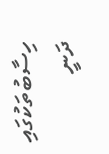ހިސާބުތަކުގައި ދަނީ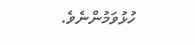ހުޅުވަމުންނެވެ.